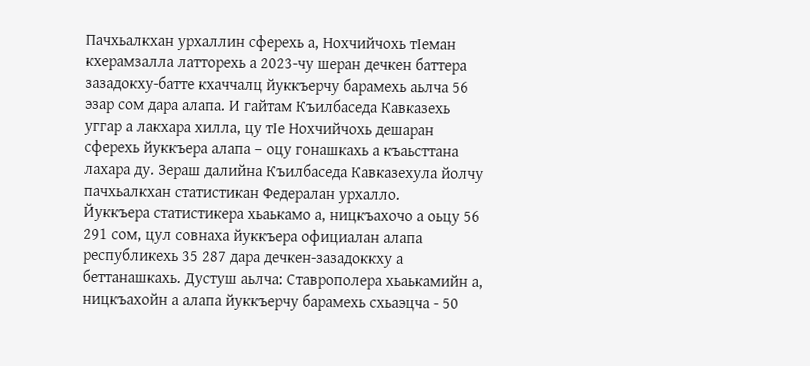Пачхьалкхан урхаллин сферехь а, Нохчийчохь тIеман кхерамзалла латторехь а 2023-чу шеран дечкен баттера зазадокху-батте кхаччалц йуккъерчу барамехь аьлча 56 эзар сом дара алапа. И гайтам Къилбаседа Кавказехь уггар а лакхара хилла, цу тIе Нохчийчохь дешаран сферехь йуккъера алапа – оцу гонашкахь а къаьсттана лахара ду. Зераш далийна Къилбаседа Кавказехула йолчу пачхьалкхан статистикан Федералан урхалло.
Йуккъера статистикера хьаькамо а, ницкъахочо а оьцу 56 291 сом, цул совнаха йуккъера официалан алапа республикехь 35 287 дара дечкен-зазадоккху а беттанашкахь. Дустуш аьлча: Ставрополера хьаькамийн а, ницкъахойн а алапа йуккъерчу барамехь схьаэцча - 50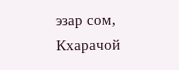эзар сом, Кхарачой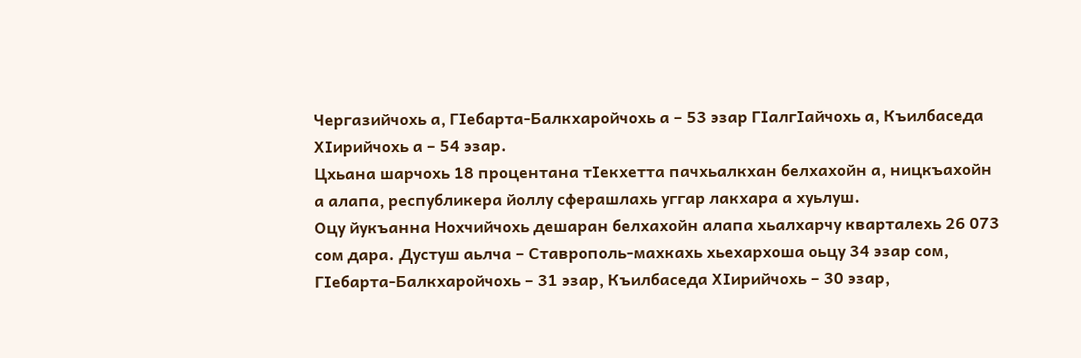Чергазийчохь а, ГIебарта-Балкхаройчохь а – 53 эзар ГIалгIайчохь а, Къилбаседа ХIирийчохь а – 54 эзар.
Цхьана шарчохь 18 процентана тIекхетта пачхьалкхан белхахойн а, ницкъахойн а алапа, республикера йоллу сферашлахь уггар лакхара а хуьлуш.
Оцу йукъанна Нохчийчохь дешаран белхахойн алапа хьалхарчу кварталехь 26 073 сом дара. Дустуш аьлча – Ставрополь-махкахь хьехархоша оьцу 34 эзар сом, ГIебарта-Балкхаройчохь – 31 эзар, Къилбаседа ХIирийчохь – 30 эзар,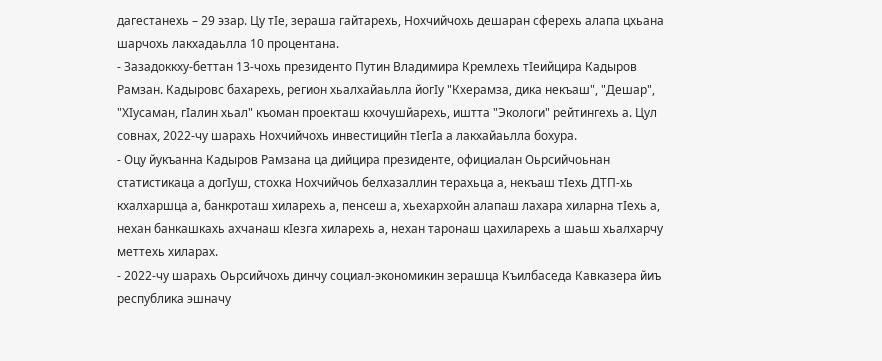дагестанехь – 29 эзар. Цу тIе, зераша гайтарехь, Нохчийчохь дешаран сферехь алапа цхьана шарчохь лакхадаьлла 10 процентана.
- Зазадоккху-беттан 13-чохь президенто Путин Владимира Кремлехь тIеийцира Кадыров Рамзан. Кадыровс бахарехь, регион хьалхайаьлла йогIу "Кхерамза, дика некъаш", "Дешар", "ХIусаман, гIалин хьал" къоман проекташ кхочушйарехь, иштта "Экологи" рейтингехь а. Цул совнах, 2022-чу шарахь Нохчийчохь инвестицийн тIегIа а лакхайаьлла бохура.
- Оцу йукъанна Кадыров Рамзана ца дийцира президенте, официалан Оьрсийчоьнан статистикаца а догIуш, стохка Нохчийчоь белхазаллин терахьца а, некъаш тIехь ДТП-хь кхалхаршца а, банкроташ хиларехь а, пенсеш а, хьехархойн алапаш лахара хиларна тIехь а, нехан банкашкахь ахчанаш кIезга хиларехь а, нехан таронаш цахиларехь а шаьш хьалхарчу меттехь хиларах.
- 2022-чу шарахь Оьрсийчохь динчу социал-экономикин зерашца Къилбаседа Кавказера йиъ республика эшначу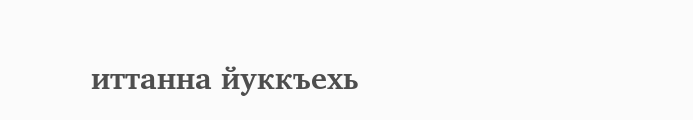иттанна йуккъехь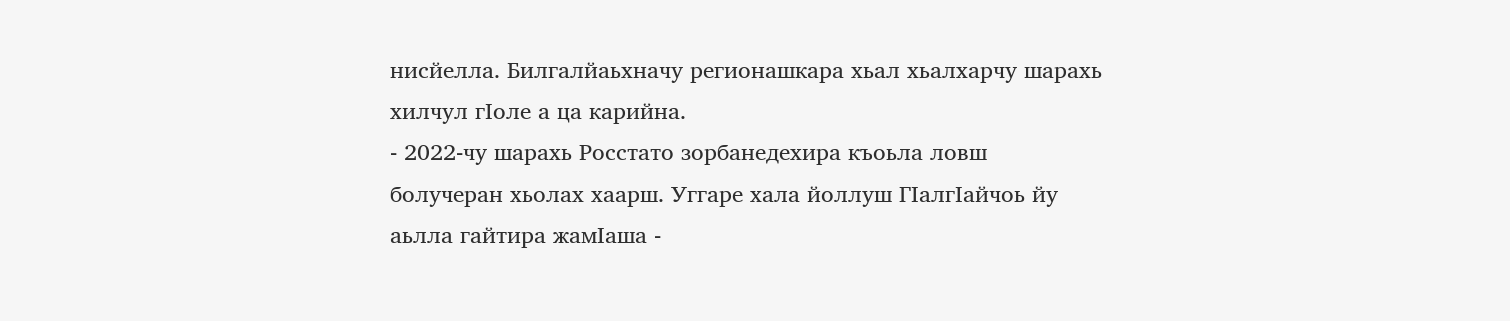нисйелла. Билгалйаьхначу регионашкара хьал хьалхарчу шарахь хилчул гIоле а ца карийна.
- 2022-чу шарахь Росстато зорбанедехира къоьла ловш болучеран хьолах хаарш. Уггаре хала йоллуш ГIалгIайчоь йу аьлла гайтира жамIаша -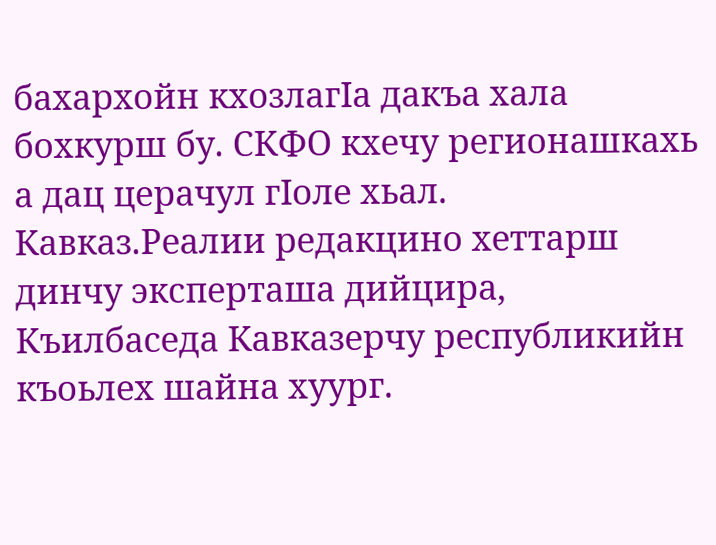бахархойн кхозлагIа дакъа хала бохкурш бу. СКФО кхечу регионашкахь а дац церачул гIоле хьал. Кавказ.Реалии редакцино хеттарш динчу эксперташа дийцира, Къилбаседа Кавказерчу республикийн къоьлех шайна хуург.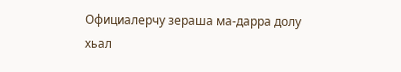Официалерчу зераша ма-дарра долу хьал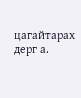цагайтарах дерг а.